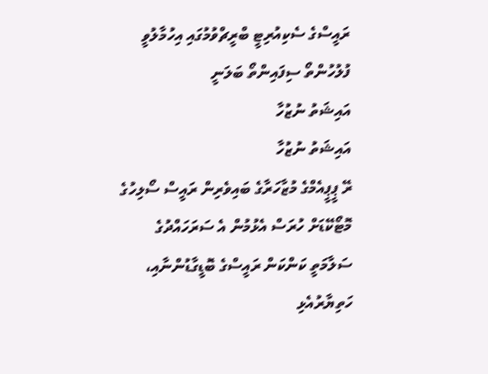ރައީސްގެ ސެކިއުރިޓީ ބްރީޗްވުމުގައި އިހުމާލުވީ ފުލުހުންތޯ ސިފައިންތޯ ބަލަނީ
އައިޝަތު ނުޒުހާ
އައިޝަތު ނުޒުހާ
ރޭ ޕީޕީއެމްގެ މުޒާހަރާގެ ބައިވެރިން ރައީސް ސޯލިހުގެ މޮޓޯކޭޑަށް ހުރަސް އެޅުމުން އެ ސަރަހައްދުގެ ސަލާމަތީ ކަންކަން ރައީސްގެ ބޮޑީގާޑުންނާއި، ހަތިޔާރުއެޅި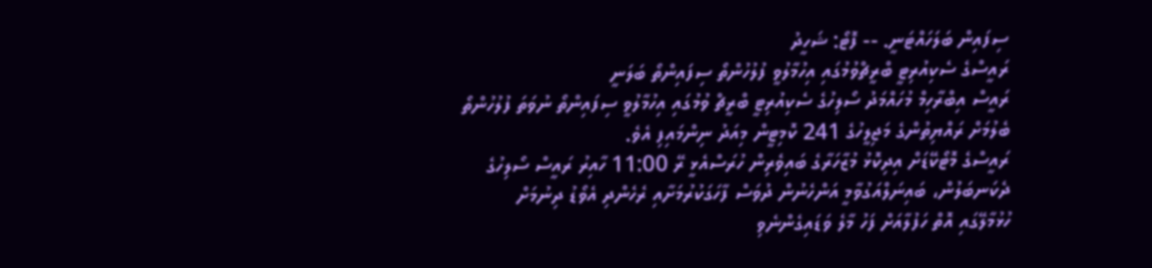ސިފައިން ބަލަހައްޓަނީ. -- ފޮޓޯ: ޝަހީދު
ރައީސްގެ ސެކިއުރިޓީ ބްރީޗްވުމުގައި އިހުމާލުވީ ފުލުހުންތޯ ސިފައިންތޯ ބަލަނީ
ރައީސް އިބްރާހިމް މުހައްމަދު ސޯލިހުގެ ސެކިއުރިޓީ ބްރީޗް ވުމުގައި އިހުމާލުވީ ސިފައިންތޯ ނުވަތަ ފުލުހުންތޯ ބެލުމަށް ރައްޔިތުންގެ މަޖިލީހުގެ 241 ކޮމިޓީން މިއަދު ނިންމައިފި އެވެ.
ރައީސްގެ މޮޓޯކޭޑަށް އިދިކޮޅު މުޒާހަރާގެ ބައިވެރިން ހުރަސްއެޅީ ރޭ 11:00 ހާއިރު ރައީސް ސޯލިހުގެ ދެކަނބަލުން، ބައިނަލްއަގުވާމީ އަންހެނުން ދުވަސް ފާހަގަކުރުމަށާއި ރެހެންދި އެވޯޑު ދިނުމަށް ހުޅުމާލޭގައި އޮތް ހަފުލާއަށް ފަހު މާލެ ވަޑައިގެންނެވި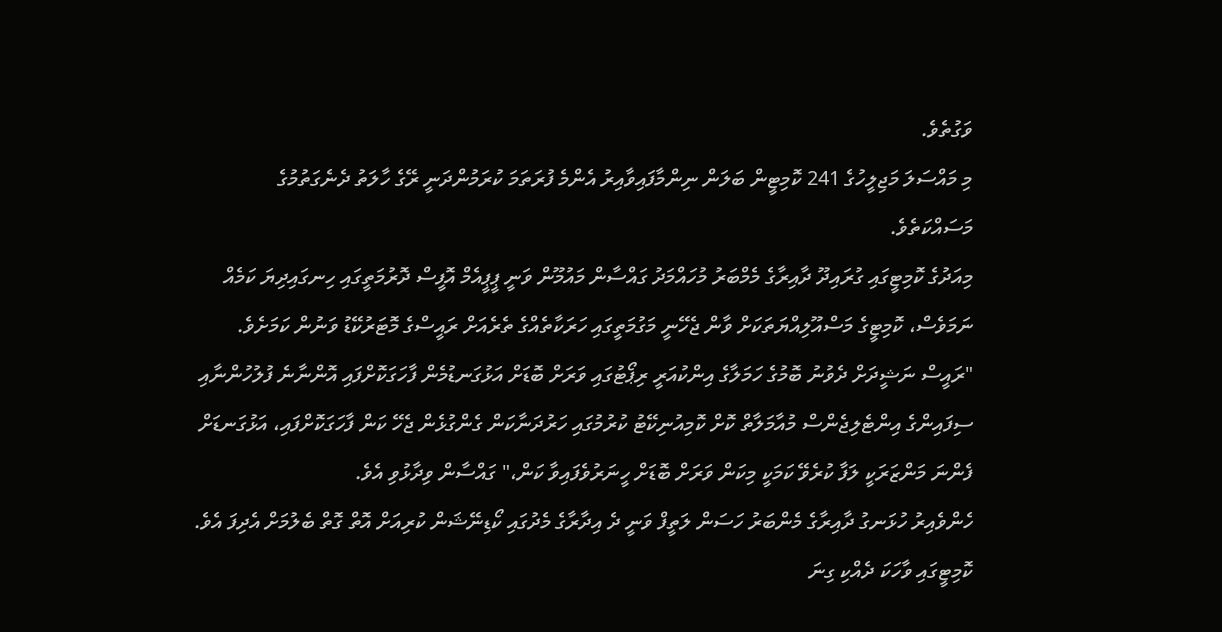ވަގުތެވެ.
މި މައްސަލަ މަޖިލީހުގެ 241 ކޮމިޓީން ބަލަން ނިންމާފައިވާއިރު އެންމެ ފުރަތަމަ ކުރަމުންދަނީ ރޭގެ ހާލަތު ދެނެގަތުމުގެ މަސައްކަތެވެ.
މިއަދުގެ ކޮމިޓީގައި ގުރައިދޫ ދާއިރާގެ މެމްބަރު މުހައްމަދު ގައްސާން މައުމޫން ވަނީ ޕީޕީއެމް އޮފީސް ދޮރުމަތީގައި ހިނގައިދިޔަ ކަމެއް ނަމަވެސް، ކޮމިޓީގެ މަސްއޫލިއްޔަތަކަށް ވާން ޖެހޭނީ މަގުމަތީގައި ހަރަކާތެއްގެ ތެރެއަށް ރައީސްގެ މޮޓަރުކޭޑު ވަނުން ކަމަށެވެ.
"ރައީސް ނަޝީދަށް ދެވުނު ބޮމުގެ ހަމަލާގެ އިންކުއަރީ ރިޕޯޓުގައި ވަރަށް ބޮޑަށް އަޅުގަނޑުމެން ފާހަގަކޮށްފައި އޮންނާނެ ފުލުހުންނާއި ސިފައިންގެ އިންޓެލިޖެންސް މުއާމަލާތް ކޮށް ކޮމިއުނިކޭޓު ކުރުމުގައި ހަރުދަނާކަން ގެންގުޅެން ޖެހޭ ކަން ފާހަގަކޮށްފައި، އަޅުގަނޑަށް ފެންނަ މަންޒަރަކީ ލަފާ ކުރެވޭ ކަމަކީ މިކަން ވަރަށް ބޮޑަށް ހީނަރުވެފައިވާ ކަން،" ގައްސާން ވިދާޅުވި އެވެ.
ހެންވެއިރު ހުޅަނގު ދާއިރާގެ މެންބަރު ހަސަން ލަތީފް ވަނީ ދެ އިދާރާގެ މެދުގައި ކޯޑިނޭޝަން ކުރިއަށް އޮތް ގޮތް ބެލުމަށް އެދިފަ އެވެ.
ކޮމިޓީގައި ވާހަކަ ދެއްކި ގިނަ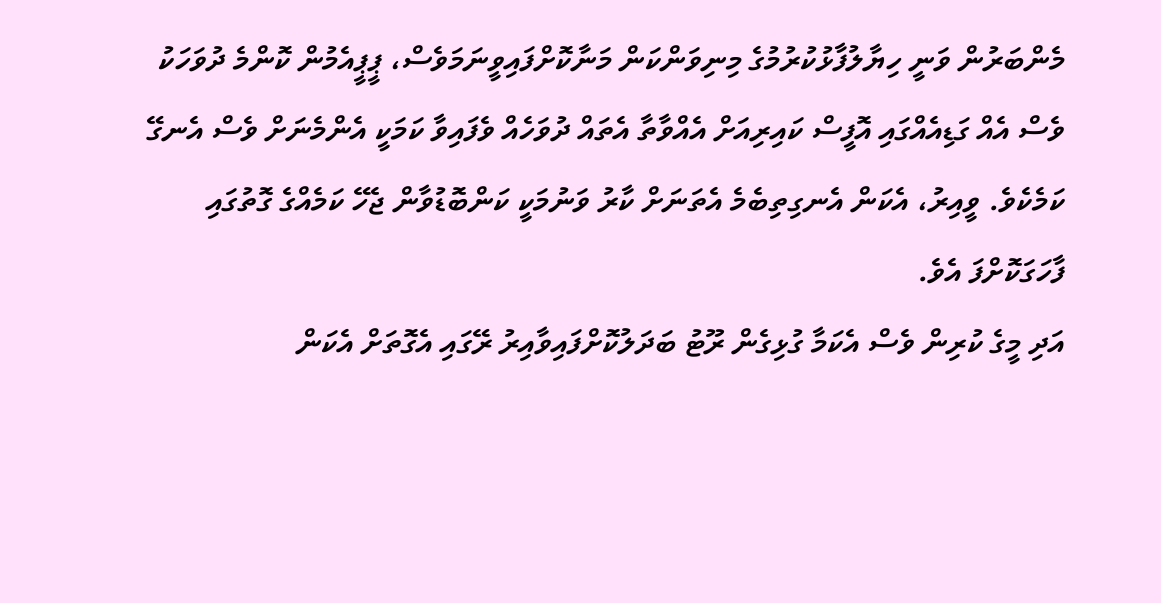މެންބަރުން ވަނީ ހިޔާލުފާޅުކުރުމުގެ މިނިވަންކަން މަނާކޮށްފައިވީނަމަވެސް، ޕީޕީއެމުން ކޮންމެ ދުވަހަކު ވެސް އެއް ގަޑިއެއްގައި އޮފީސް ކައިރިއަށް އެއްވާތާ އެތައް ދުވަހެއް ވެފައިވާ ކަމަކީ އެންމެނަށް ވެސް އެނގޭ ކަމެކެވެ. ވީއިރު، އެކަން އެނގިތިބެމެ އެތަނަށް ކާރު ވަނުމަކީ ކަންބޮޑުވާން ޖެހޭ ކަމެއްގެ ގޮތުގައި ފާހަގަކޮށްފަ އެވެ.
އަދި މީގެ ކުރިން ވެސް އެކަމާ ގުޅިގެން ރޫޓު ބަދަލުކޮށްފައިވާއިރު ރޭގައި އެގޮތަށް އެކަން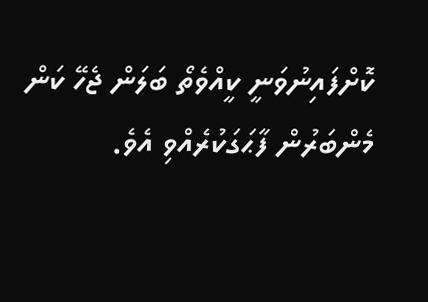ކޮށްފައިނުވަނީ ކީއްވެތޯ ބަލަން ޖެހޭ ކަން މެންބަރުން ފާޙަގަކުރެއްވި އެވެ.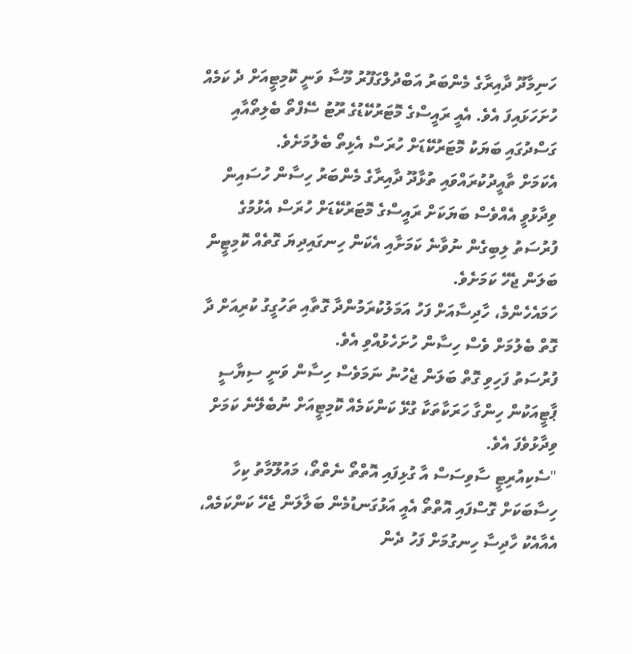ހަނިމާދޫ ދާއިރާގެ މެންބަރު އަބްދުލްގަފޫރު މޫސާ ވަނީ ކޮމިޓީއަށް ދެ ކަމެއް ހުށަހަޅައިފަ އެވެ. އެއީ ރައީސްގެ މޮޓަރުކޭޑުގެ ރޫޓު ސޭފްތޯ ބެލިތޯއާއި ގަސްދުގައި ބަޔަކު މޮޓަރުކޭޑަށް ހުރަސް އެޅިތޯ ބެލުމަށެވެ.
އެކަމަށް ތާއީދުކުރައްވައި ތުޅާދޫ ދާއިރާގެ މެންބަރު ހިސާން ހުސައިން ވިދާޅުވީ އެއްވެސް ބަޔަކަށް ރައީސްގެ މޮޓަރުކޭޑަށް ހުރަސް އެޅުމުގެ ފުރުސަތު ލިބިގެން ނުވާނެ ކަމަށާއި އެކަން ހިނގައިދިޔަ ގޮތެއް ކޮމިޓީން ބަލަން ޖެހޭ ކަމަށެވެ.
ހަމައެހެންމެ، ހާދިސާއަށް ފަހު އަމަލުކުރަމުންދާ ގޮތާއި ތަހުގީގު ކުރިއަށް ދާ ގޮތް ބެލުމަށް ވެސް ހިސާން ހުށަހެޅުއްވި އެވެ.
ފުރުސަތު ފަހިވި ގޮތް ބަލަން ޖެހުނު ނަމަވެސް ހިސާން ވަނީ ސިޔާސީ ޕާޓީއަކުން ހިންގާ ހަރަކާތަކާ ގުޅޭ ކަންކަމެއް ކޮމިޓީއަށް ނުބެލޭނެ ކަމަށް ވިދާޅުވެފަ އެވެ.
"ސެކިއުރިޓީ ސާވިސަސް އާ ގުޅިފައި އޮތްތޯ ނެތްތޯ، މައުލޫމާތު ކިހާ ހިސާބަކަށް ގޮސްފައި އޮތްތޯ އެއީ އަޅުގަނޑުމެން ބަލާލަން ޖެހޭ ކަންކަމެއް، އެއާއެކު ހާދިސާ ހިނގުމަށް ފަހު ދެން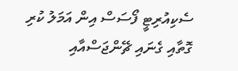ސެކިއުރިޓީ ފޯސަސް އިން އަމަލު ކުރި ގޮތާއި ގެނައި ޗޭންޖަސްއާއި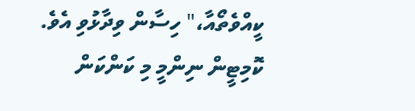ކީއްވެތޯއާ،" ހިސާން ވިދާޅުވި އެވެ.
ކޮމިޓީން ނިންމީ މި ކަންކަން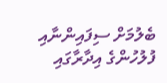ބެލުމަށް ސިފައިންނާއި ފުލުހުންގެ އިދާރާގައި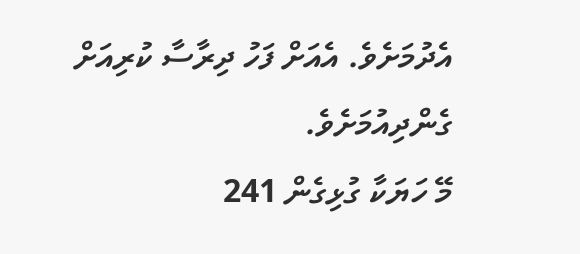އެދުމަށެވެ. އެއަށް ފަހު ދިރާސާ ކުރިއަށް ގެންދިއުމަށެވެ.
މޭ ހަޔަކާ ގުޅިގެން 241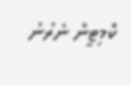ކޮމިޓީން ނެރުނު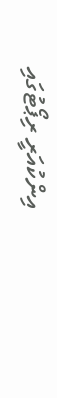އިންކުއަރީ ރިޕޯޓުގައި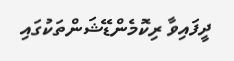ދީފައިވާ ރިކޮމެންޑޭޝަންތަކުގައި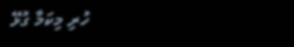ހުރި މިކަމާ ގުޅޭ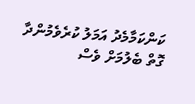ކަންކަމާމެދު އަމަލު ކުރެވެމުންދާ ގޮތް ބެލުމަށް ވެސް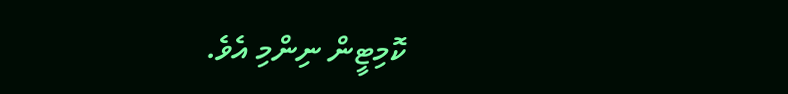ކޮމިޓީން ނިންމި އެވެ.